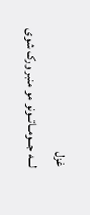غزل
لـــه جـــومــاتــونو مو منبر ورک شوی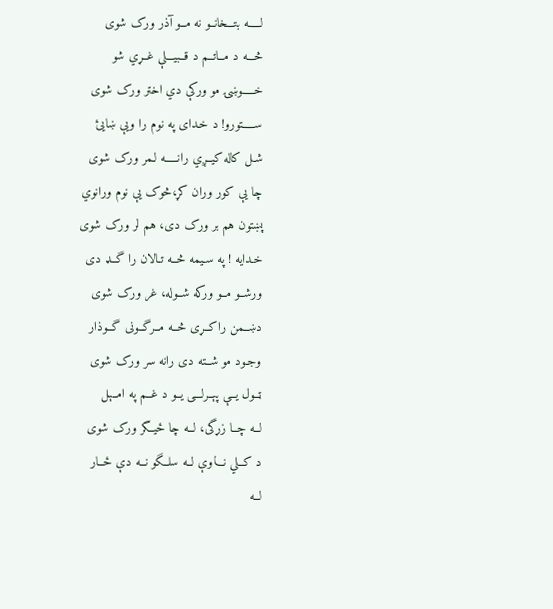لـــــه بتـــخانــو نه مــو آذر ورک شوی
څـــه د مــاتــم د قــبيـــلې غــړي شو
خـــــوښۍ مو ورکې دي اختر ورک شوی
ســـــتورو! د خـدای په نوم را ويې ښايئ
شـل کاله کيــږي رانـــــه لـمر ورک شوی
چا يې کور وران کړ،څوک يې نوم ورانوي
پښتون هم بر ورک دی، هم لر ورک شوی
خـدايه ! په سـيمه څــه تـالان را گــډ دی
ورشــو مــو ورکه شــوله، غر ورک شوی
دښــمن راکــړی څــه مــرگــونی گــوذار
وجـود مو شــته دی رانه سر ورک شوی
ټــول يــې پېــرلـــی يــو د غــم په امــېل
لــه چــا زړگی، لــه چا ځيــگر ورک شوی
د کــلي نـــاوې لــه سلــگو نــه دې ځــار
لــه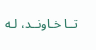تــا خـاونــد، لـه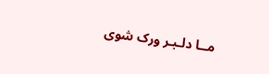مــا دلـبـر ورک شوی